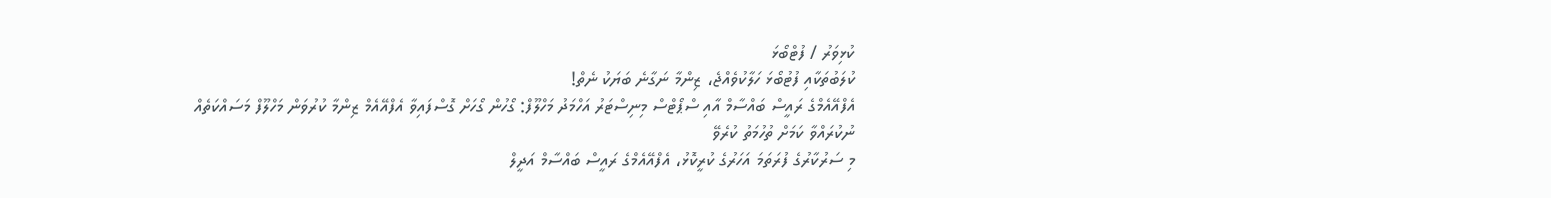ކުޅިވަރު / ފުޓްބޯޅަ
ކުލަބުތަކާއި ފުޓުބޯޅަ ހަލާކުވެއްޖެ، ޒިންމާ ނަގާނެ ބަޔަކު ނެތް!
އެފްއޭއެމްގެ ރައީސް ބައްސާމް އާއި ސްޕޯޓްސް މިނިސްޓަރު އަހްމަދު މަހްލޫފް: ގޯހުން ގޯހަށް ގޮސްފައިވާ އެފްއޭއެމް ޒިންމާ ކުރުވަން މަހްލޫފް މަސައްކަތެއް ނުކުރައްވާ ކަމަށް ތުހުމަތު ކުރެވޭ
މި ސަރުކާރުގެ ފުރަތަމަ އަހަރުގެ ކުރީކޮޅު، އެފްއޭއެމްގެ ރައީސް ބައްސާމް އަދީލް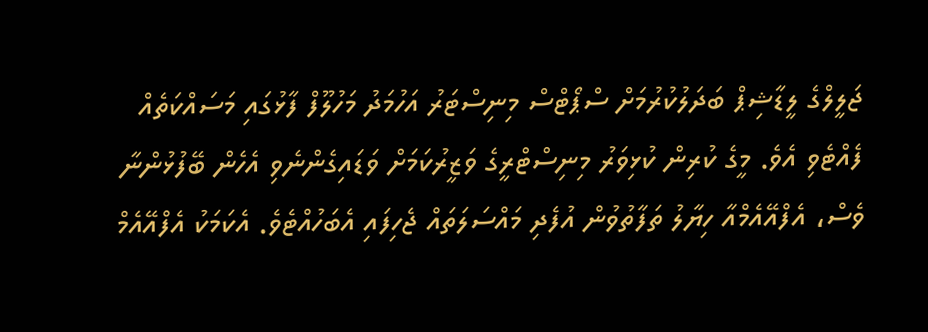ޖަލީލްގެ ލީޑާޝިޕް ބަދަލުކުރުމަށް ސްޕޯޓްސް މިނިސްޓަރު އަހުމަދު މަހުލޫފް ފާޅުގައި މަސައްކަތެއް ފެއްޓެވި އެވެ. މީގެ ކުރިން ކުޅިވަރު މިނިސްޓްރީގެ ވަޒީރުކަމަށް ވަޑައިގެންނެވި އެހެން ބޭފުޅުންނާ ވެސް، އެފްއޭއެމްއާ ހިޔާލު ތަފާތުވުން އުފެދި މައްސަލަތައް ޖެހިފައި އެބަހުއްޓެވެ. އެކަމަކު އެފްއޭއެމް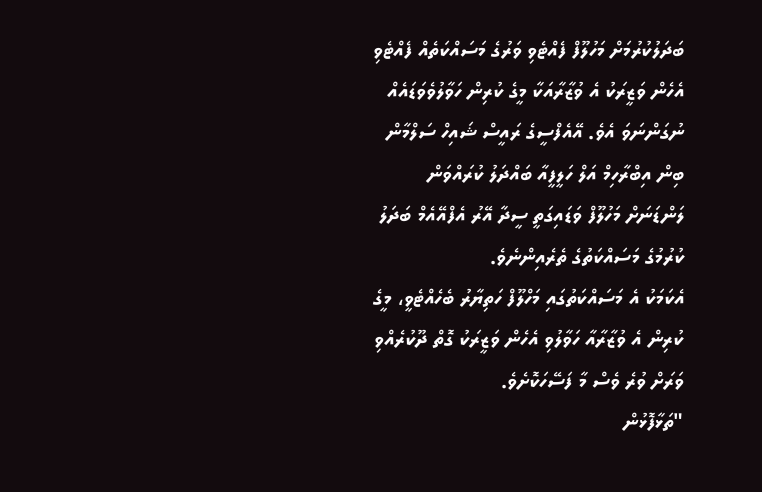ބަދަލުކުރުމަށް މަހުލޫފް ފެއްޓެވި ވަރުގެ މަސައްކަތެއް ފެއްޓެވި އެހެން ވަޒީރަކު އެ ވުޒާރާއަކާ މީގެ ކުރިން ހަވާލުވެވަޑައެއް ނުގަންނަވަ އެވެ. އޭއެފްސީގެ ރައީސް ޝައިހް ސަލްމާން ބިން އިބްރާހިމް އަލް ހަލީފީއާ ބައްދަލު ކުރައްވަން ލަންޑަނަށް މަހުލޫފް ވަޑައިގަތީ ސީދާ އޭރު އެފްއޭއެމް ބަދަލު ކުރުމުގެ މަސައްކަތުގެ ތެރެއިންނެވެ.
އެކަމަކު އެ މަސައްކަތުގައި މަހްލޫފް ހަތިޔާރު ބެހެއްޓެވީ، މީގެ ކުރިން އެ ވުޒާރާއާ ހަވާލުވި އެހެން ވަޒީރަކު ގޮތް ދޫކުރެއްވި ވަރަށް ވުރެ ވެސް މާ ފަސޭހަކޮށެވެ.
"ތަޅާފޮޅުން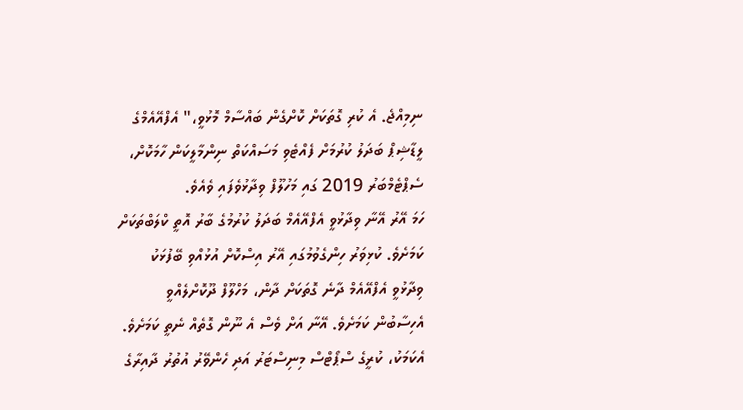ނިމިއްޖެ. އެ ކުރި ގޮތަކަށް ކޮށްގެން ބައްސާމް މޮޅުވީ،" އެފްއޭއެމްގެ ލީޑާޝިޕް ބަދަލު ކުރުމަށް ފެއްޓެވި މަސައްކަތް ނިންމާލީކަން ހާމަކޮށް، ސެޕްޓެމްބަރު 2019 ގައި މަހުލޫފް ވިދާޅުވެފައި ވެއެވެ.
ހަމަ އޭރު އޭނާ ވިދާޅުވީ އެފްއޭއެމް ބަދަލު ކުރުމުގެ ބާރު އޮތީ ކްލަބްތަކަށް ކަމަށެވެ. ކުޅިވަރު ހިންގެވުމުގައި އޭރު އިސްކޮށް އުޅުއްވި ބޭފުޅަކު ވިދާޅުވީ އެފްއޭއެމް ދާނެ ގޮތަކަށް ދާން، މަހްލޫފް ދޫކޮށްލެއްވީ އެހިސާބުން ކަމަށެވެ. އޭނާ އަށް ވެސް އެ ނޫން ގޮތެއް ނެތީ ކަމަށެވެ.
އެކަމަކު، ކުރީގެ ސްޕޯޓްސް މިނިސްޓަރު އަދި ހެންވޭރު އުތުރު ދާއިރާގެ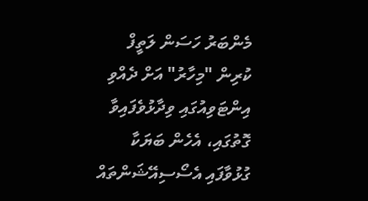މެންބަރު ހަސަން ލަތީފް ކުރިން "މިހާރު" އަށް ދެއްވި އިންޓަވިއުގައި ވިދާޅުވެފައިވާ ގޮތުގައި، އެހެން ބަޔަކާ ގުޅުވާފައި އެސޯސިއޭޝަންތައް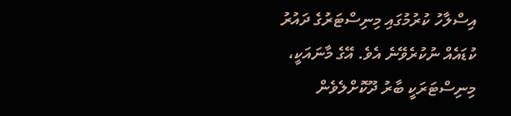އިސްލާހު ކުރުމުގައި މިނިސްޓަރުގެ ދައުރު ކުޑައެއް ނުކުރެވޭނެ އެވެ. އޭގެ މާނައަކީ، މިނިސްޓަރަކީ ބާރު ދޫކޮށްލެވެން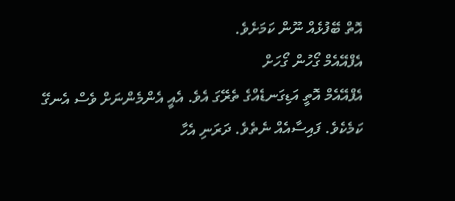އޮތް ބޭފުޅެއް ނޫން ކަމަށެވެ.
އެފްއޭއެމް ގޯހުން ގޯހަށް
އެފްއޭއެމް އޮތީ އަޑިގަނޑެއްގެ ތެރޭގަ އެވެ. އެއީ އެންމެންނަށް ވެސް އެނގޭ ކަމެކެވެ. ފައިސާއެއް ނެތެވެ. ދަރަނި އެހާ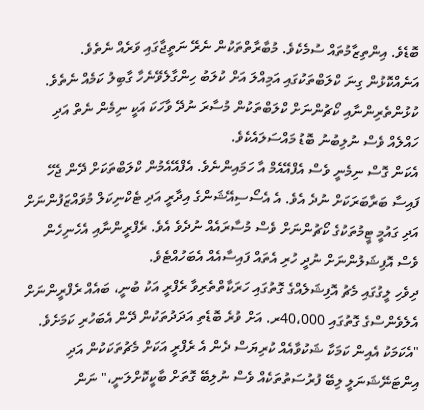ބޮޑެވެ. އިންތިޒާމުތައް ސުމެކެވެ. މުބާރާތްތަކުން ނެރޭ ނަތީޖާގައި ވަރެއް ނެތެވެ. އަނެއްކޮޅުން ގިނަ ކްލަބްތަކުގައި އަމިއްލަ އަށް ކުލަބު ހިންގާލެވޭނެހާ ގާބިލު ކަމެއް ނެތެވެ. ކުޅުންތެރިންނާއި ކޯޗުންނަށް ކްލަބްތަކުން މުސާރަ ނުދޭ ވާހަކަ އަކީ ނިމެން ނެތް އަދި ހައްލެއް ވެސް ނުލިބުނު ބޮޑު މައްސަލައެކެވެ.
އެކަން ގޮސް ނިމެނީ ވެސް އެފްއޭއެމް އާ ހަމައިންނެވެ. އެފްއޭއެމުން ކްލަބްތަކަށް ދޭން ޖެހޭ ފައިސާ ބަރާބަރަކަށް ނުދެ އެވެ. އެ އެސޯސިއޭޝަންގެ އިދާރީ އަދި ޓެކްނިކަލް މުވައްޒަފުންނަށް އަދި ގައުމީ ޓީމުތަކުގެ ކޯޗުންނަށް ވެސް މުސާރައެއް ނުދެވެ އެވެ. ރެފްރީންނާއި އެހެނިހެން ވެސް އޮފިޝަލުންނަށް ނުދީ ހުރި އެތައް ފައިސާއެއް އެބަހުއްޓެވެ.
ދިވެހި ލީގުގައި މެޗު އޮފިޝަލެއްގެ ގޮތުގައި ހަރަކާތްތެރިވާ ރެފްރީ އަކު ބުނީ، ބައެއް ރެފްރީންނަށް އެލެވެންސްގެ ގޮތުގައި 40،000ރ. އަށް ވުރެ ބޮޑެތި އަދަދުތަކުން ދޭން އެބަހުރި ކަމަށެވެ.
"އެކަމަކު އެއިން ކަމަކާ ޝަކުވާއެއް ކުރިޔަސް ދެން އެ ރެފްރީ އަކަށް މެޗުތަކަކުން އަދި އިންޓަނޭޝަނަލީ ލިބޭ ފުރުސަތުތަކެއް ވެސް ނުލިބޭ ގޮތަށް ބާކީކޮށްލަނީ،" ނަން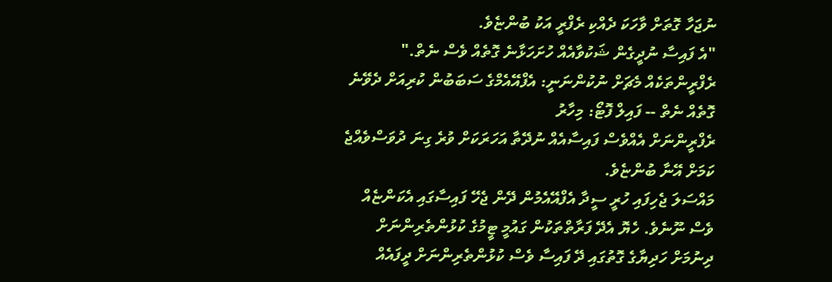ނުޖަހާ ގޮތަށް ވާހަކަ ދެއްކި ރެފްރީ އަކު ބުންޏެވެ.
"އެ ފައިސާ ނުދީގެން ޝަކުވާއެއް ހުށަހަޅާނެ ގޮތެއް ވެސް ނެތް."
ރެފްރީންތަކެއް މެޗަށް ނުކުންނަނީ: އެފްއޭއެމްގެ ސަބަބުން ކުރިއަށް ދެވޭނެ ގޮތެއް ނެތް -- ފައިލް ފޮޓޯ: މިހާރު
ރެފްރީންނަށް އެއްވެސް ފައިސާއެއް ނުދޭތާ އަހަރަކަށް ވުރެ ގިނަ ދުވަސްވެއްޖެ ކަމަށް އޭނާ ބުންޏެވެ.
މައްސަލަ ޖެހިފައި ހުރީ ސީދާ އެފްއޭއެމުން ދޭން ޖެހޭ ފައިސާގައި އެކަންޏެއް ވެސް ނޫނެވެ. ހެޔޮ އެދޭ ފަރާތްތަކުން ގައުމީ ޓީމުގެ ކުޅުންތެރިންނަށް ދިނުމަށް ހަދިޔާގެ ގޮތުގައި ދޭ ފައިސާ ވެސް ކުޅުންތެރިންނަށް ދީފައެއް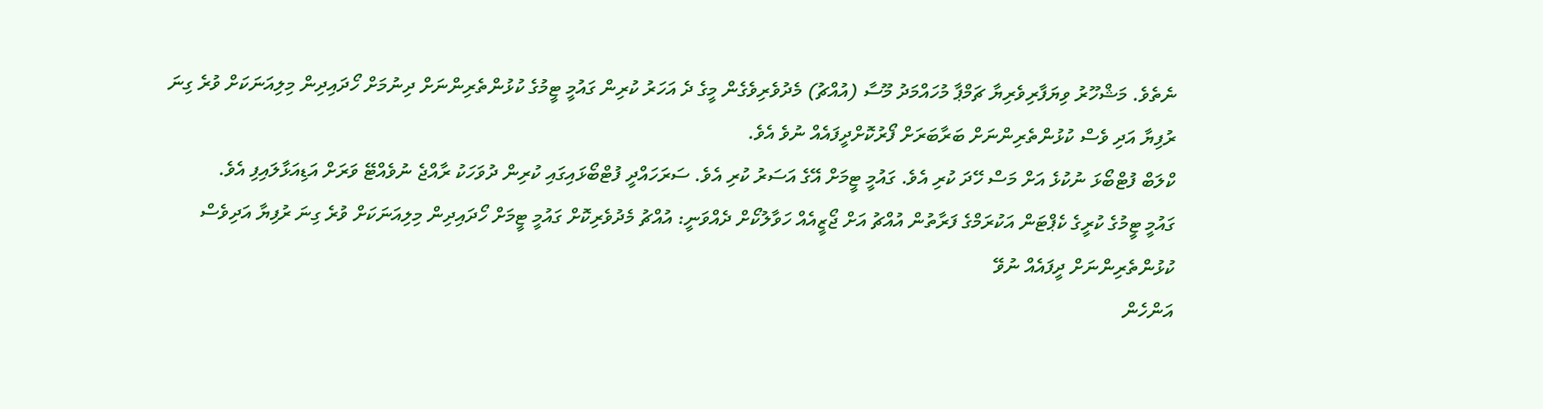ނެތެވެ. މަޝްހޫރު ވިޔަފާރިވެރިޔާ ޗަމްޕާ މުހައްމަދު މޫސާ (އުއްޗު) މެދުވެރިވެގެން މީގެ ދެ އަހަރު ކުރިން ގައުމީ ޓީމުގެ ކުޅުންތެރިންނަށް ދިނުމަށް ހޯދައިދިން މިލިއަނަކަށް ވުރެ ގިނަ ރުފިޔާ އަދި ވެސް ކުޅުންތެރިންނަށް ބަރާބަރަށް ފޯރުކޮށްދީފައެއް ނުވެ އެވެ.
ކްލަބް ފުޓްބޯޅަ ނުކުޅެ އަށް މަސް ހޭދަ ކުރި އެވެ. ގައުމީ ޓީމަށް އޭގެ އަސަރު ކުރި އެވެ. ސަރަހައްދީ ފުޓްބޯޅައިގައި ކުރިން ދުވަހަކު ރާއްޖެ ނުވެއްޓޭ ވަރަށް އަޑިއަޅާލައިފި އެވެ.
ގައުމީ ޓީމުގެ ކުރީގެ ކެޕްޓަން އަކުރަމްގެ ފަރާތުން އުއްޗު އަށް ޖޯޒީއެއް ހަވާލުކޯށް ދެއްވަނީ: އުއްޗު މެދުވެރިކޮށް ގައުމީ ޓީމަށް ހޯދައިދިން މިލިއަނަކަށް ވުރެ ގިނަ ރުފިޔާ އަދިވެސް ކުޅުންތެރިންނަށް ދީފައެއް ނުވޭ
އަންހެން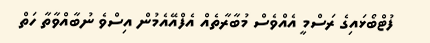ފުޓްބޯޅައިގެ ރަސްމީ އެއްވެސް މުބާރާތެއް އެފްއޭއެމުން އިސްވެ ނުބާއްވާތާ ހަތް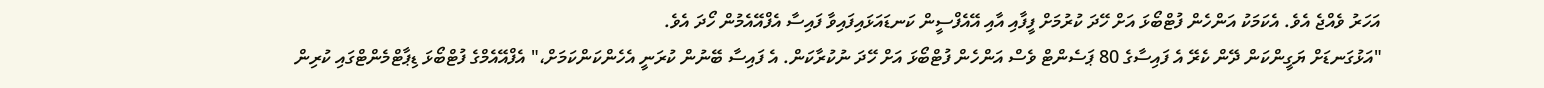އަހަރު ވެއްޖެ އެވެ. އެކަމަކު އަންހެން ފުޓްބޯޅަ އަށް ހޭދަ ކުރުމަށް ފީފާއި އާއި އޭއެފްސީން ކަނޑައަޅައިފައިވާ ފައިސާ އެފްއޭއެމުން ހޯދަ އެވެ.
"އަޅުގަނޑަށް ޔަގީންކަން ދޭން ކެރޭ އެ ފައިސާގެ 80 ޕަސެންޓް ވެސް އަންހެން ފުޓްބޯޅަ އަށް ހޭދަ ނުކުރާކަން. އެ ފައިސާ ބޭނުން ކުރަނީ އެހެންކަންކަމަށް،" އެފްއޭއެމްގެ ފުޓްބޯޅަ ޑިޕާޓްމެންޓްގައި ކުރިން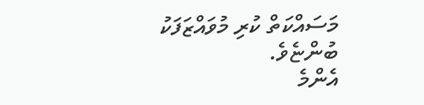މަސައްކަތް ކުރި މުވައްޒަފަކު ބުންޏެވެ.
އެންމެ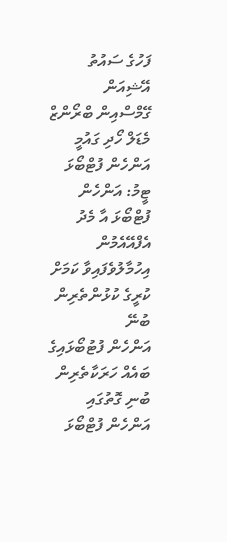ފަހުގެ ސައުތު އޭޝިއަން ގޭމްސްއިން ބްރޯންޒް މެޑަލް ހޯދި ގައުމީ އަންހެން ފުޓްބޯޅަ ޓީމު: އަންހެން ފުޓްބޯޅަ އާ މެދު އެފްއޭއެމުން އިހުމާލުވެފައިވާ ކަމަށް ކުރީގެ ކުޅުންތެރިން ބުނޭ
އަންހެން ފުޓުބޯޅައިގެ ބައެއް ހަރަކާތެރިން ބުނި ގޮތުގައި އަންހެން ފުޓްބޯޅަ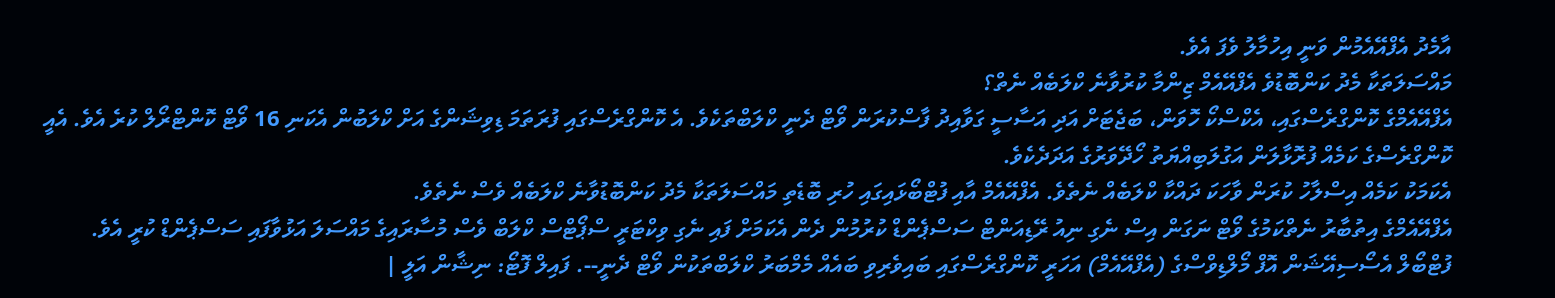އާމެދު އެފްއޭއެމުން ވަނީ އިހުމާލު ވެފަ އެވެ.
މައްސަލަތަކާ މެދު ކަންބޮޑުވެ އެފްއޭއެމް ޒިންމާ ކުރުވާނެ ކްލަބެއް ނެތް؟
އެފްއޭއެމްގެ ކޮންގްރެސްގައި، އެކްސްކޯ ހޮވަން، ބަޖެޓަށް އަދި އަސާސީ ގަވާއިދު ފާސްކުރަން ވޯޓް ދެނީ ކްލަބްތަކެވެ. އެ ކޮންގްރެސްގައި ފުރަތަމަ ޑިވިޝަންގެ އަށް ކްލަބުން އެކަނި 16 ވޯޓް ކޮންޓްރޯލް ކުރެ އެވެ. އެއީ ކޮންގްރެސްގެ ކަމެއް ފުރޮޅާލަން އަގުލަބިއްޔަތު ހޯދޭވަރުގެ އަދަދެކެވެ.
އެކަމަކު ކަމެއް އިސްލާހު ކުރަން ވާހަކަ ދައްކާ ކްލަބެއް ނެތެވެ. އެފްއޭއެމް އާއި ފުޓްބޯޅައިގައި ހުރި ބޮޑެތި މައްސަލަތަކާ މެދު ކަންބޮޑުވާނެ ކްލަބެއް ވެސް ނެތެވެ.
އެފްއޭއެމްގެ އިތުބާރު ނެތްކަމުގެ ވޯޓް ނަގަން އިސް ނެގި ނިއު ރޭޑިއަންޓް ސަސްޕެންޑް ކުރުމުން ދެން އެކަމަށް ފައި ނެގި ވިކްޓަރީ ސްޕޯޓްސް ކްލަބް ވެސް މުސާރައިގެ މައްސަލަ އަޅުވާފައި ސަސްޕެންޑް ކުރީ އެވެ.
ފުޓްބޯލް އެސޯސިއޭޝަން އޮފް މޯލްޑިވްސްގެ (އެފްއޭއެމް) އަހަރީ ކޮންގްރެސްގައި ބައިވެރިވި ބައެއް މެމްބަރު ކްލަބްތަކުން ވޯޓް ދެނީ--. ފައިލް ފޮޓޯ: ނިޝާން އަލީ |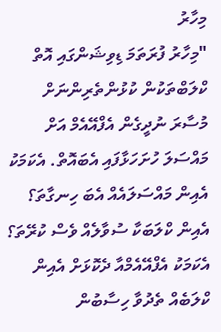މިހާރު
"މިހާރު ފުރަތަމަ ޑިވިޝަންގައި އޮތް ކްލަބްތަކުން ކުޅުންތެރިންނަށް މުސާރަ ނުދީގެން އެފްއޭއެމް އަށް މައްސަލަ ހުށަހަޅާފައި އެބައޮތް. އެކަމަކު އެއިން މައްސަލައެއް އެބަ ހިނގާތަ؟ އެއިން ކްލަބަކާ ސުވާލެއް ވެސް ކުރޭތަ؟ އެކަމަކު އެފްއޭއެމްއާ ދެކޮޅަށް އެއިން ކްލަބެއް ތެދުވާ ހިސާބުން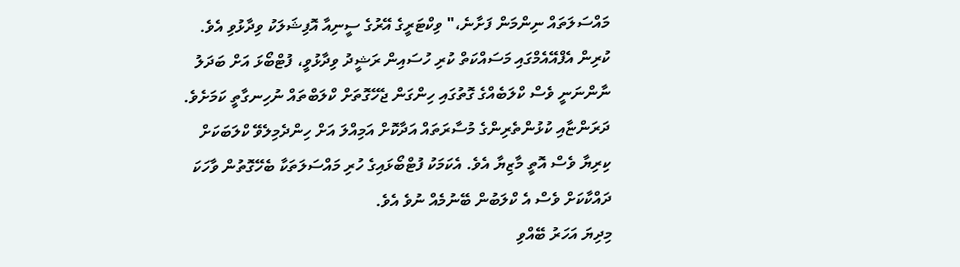މައްސަލަތައް ނިންމަން ފަށާނެ،" ވިކްޓަރީގެ އޭރުގެ ސީނިއާ އޮފިޝަލަކު ވިދާޅުވި އެވެ.
ކުރިން އެފްއޭއެމްގައި މަސައްކަތް ކުރި ހުސައިން ރަޝީދު ވިދާޅުވީ، ފުޓްބޯޅަ އަށް ބަދަލު ނާންނަނީ ވެސް ކްލަބެއްގެ ގޮތުގައި ހިންގަން ޖެހޭގޮތަށް ކްލަބްތައް ނުހިނގާތީ ކަމަށެވެ.
ދަރަންޏާއި ކުޅުންތެރިންގެ މުސާރަތައް އަދާކޮށް އަމިއްލަ އަށް ހިންދެމިލެވޭ ކްލަބަކަށް ކިރިޔާ ވެސް އޮތީ މާޒިޔާ އެވެ. އެކަމަކު ފުޓްބޯޅައިގެ ހުރި މައްސަލަތަކާ ބެހޭގޮތުން ވާހަކަ ދައްކާކަށް ވެސް އެ ކްލަބުން ބޭނުމެއް ނުވެ އެވެ.
މިދިޔަ އަހަރު ބޭއްވި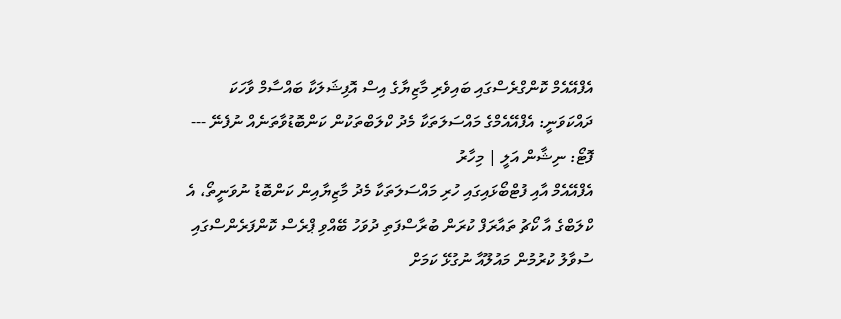އެފްއޭއެމް ކޮންގްރެސްގައި ބައިވެރި މާޒިޔާގެ އިސް އޮފިޝަލަކާ ބައްސާމް ވާހަކަ ދައްކަވަނީ: އެފްއޭއެމްގެ މައްސަލަތަކާ މެދު ކްލަބްތަކުން ކަންބޮޑުވާތަނެއް ނުފެނޭ --- ފޮޓޯ: ނިޝާން އަލީ | މިހާރު
އެފްއޭއެމް އާއި ފުޓްބޯޅައިގައި ހުރި މައްސަލަތަކާ މެދު މާޒިޔާއިން ކަންބޮޑު ނުވަނީތޯ، އެ ކްލަބްގެ އާ ކޯޗު ތައާރަފް ކުރަން ބުރާސްފަތި ދުވަހު ބޭއްވި ޕްރެސް ކޮންފަރެންސްގައި ސުވާލު ކުރުމުން މައުލޫއާ ނުގުޅޭ ކަމަށް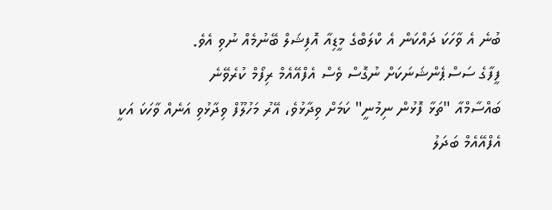ބުނެ އެ ވާހަކަ ދައްކަން އެ ކްލަބްގެ މީޑިއާ އޮފިޝަލް ބޭނުމެއް ނުވި އެވެ.
ފީފާގެ ސަސްޕެންޝަނަކަށް ނުގޮސް ވެސް އެފްއޭއެމް ރިފޯމް ކުރެވޭނެ
ބައްސާމްއާ "ތަޅާ ފޮޅުން ނިމުނީ" ކަމަށް ވިދާޅުވެ، އޭރު މަހުލޫފް ވިދާޅުވި އަނެއް ވާހަކަ އަކީ އެފްއޭއެމް ބަދަލު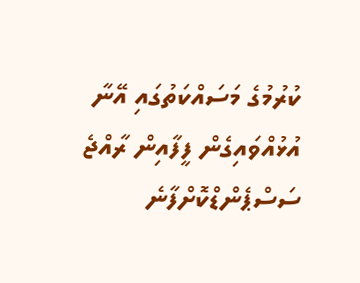ކުރުމުގެ މަސައްކަތުގައި އޭނާ އުޅުއްވައިގެން ފީފާއިން ރާއްޖެ ސަސްޕެންޑްކޮށްފާނެ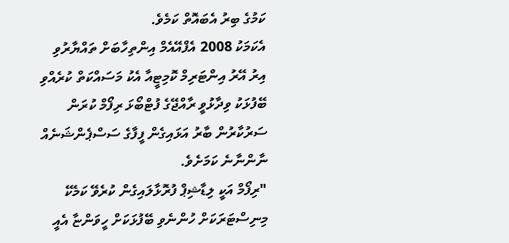ކަމުގެ ބިރު އެބައޮތް ކަމެވެ.
އެކަމަކު 2008 އެފްއޭއެމް އިންތިހާބަށް ތައްޔާރުވި އިރު އޭރު އިންޓަރިމް ކޮމިޓީއާ އެކު މަސައްކަތް ކުރެއްވި ބޭފުޅަކު ވިދާޅުވީ ރާއްޖޭގެ ފުޓްބޯޅަ ރިފޯމް ކުރަން ސަރުކާރުން ބާރު އަޅައިގެން ފީފާގެ ސަސްޕެންޝަނެއް ނާންނާނެ ކަމަށެވެ.
"ރިފޯމް އަކީ ލިޑާޝިޕް ފުރޮޅާލައިގެން ކުރެވޭ ކަމެކޭ މިނިސްޓަރަކަށް ހުންނެވި ބޭފުޅަކަށް ހީވަންޏާ އެއީ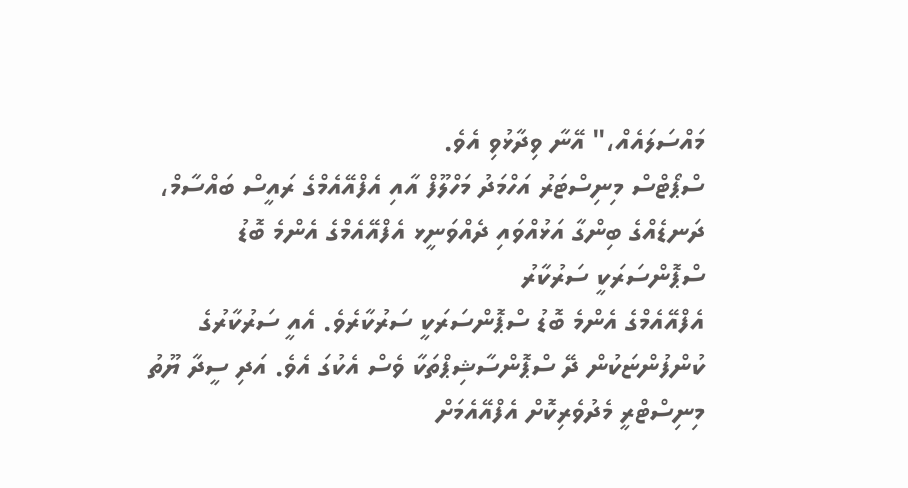މައްސަލައެއް،" އޭނާ ވިދާޅުވި އެވެ.
ސްޕޯޓްސް މިނިސްޓަރު އަހްމަދު މަހްލޫފް އާއި އެފްއޭއެމްގެ ރައީސް ބައްސާމް، ދަނޑެއްގެ ބިންގާ އަޅުއްވައި ދެއްވަނީޅ އެފްއޭއެމްގެ އެންމެ ބޮޑު ސްޕޮންސަރަކީ ސަރުކާރު
އެފްއޭއެމްގެ އެންމެ ބޮޑު ސްޕޮންސަރަކީ ސަރުކާރެވެ. އެއީ ސަރުކާރުގެ ކުންފުންޏަކުން ދޭ ސްޕޮންސާޝިޕްތަކާ ވެސް އެކުގަ އެވެ. އަދި ސީދާ ޔޫތު މިނިސްޓްރީ މެދުވެރިކޮށް އެފްއޭއެމަށް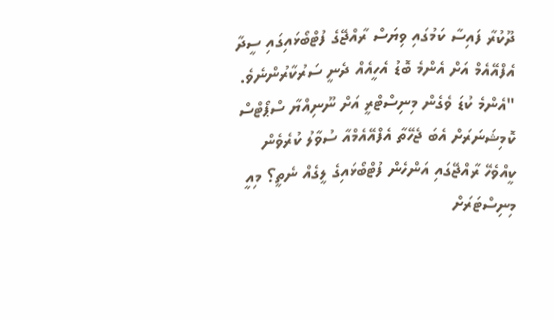ދޫކުރާ ފައިސާ ކަމުގައި ވިޔަސް ރާއްޖޭގެ ފުޓްބޯޅައިގައި ސީދާ އެފްއޭއެމް އަށް އެންމެ ބޮޑު އެހީއެއް ދެނީ ސަރުކާރުންނެވެ.
"އެންމެ ކުޑަ ވެގެން މިނިސްޓްރީ އަށް ނޫނިއްޔާ ސްޕޯޓްސް ކޮމިޝަނަރަށް އެބަ ޖެހޭތާ އެފްއޭއެމްއާ ސުވާލު ކުރެވެން ކީއްވެހޭ ރާއްޖޭގައި އަންހެން ފުޓްބޯޅައިގެ ލީގެއް ނެތީ؟ މިއީ މިނިސްޓަރަށް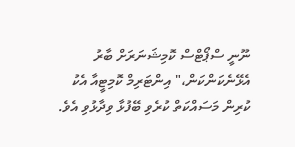ނޫނީ ސްޕޯޓްސް ކޮމިޝަނަރަށް ބާރު އެޅޭނެކަންކަން،" އިންޓަރިމް ކޮމިޓީއާ އެކު ކުރިން މަސައްކަތް ކުރެވި ބޭފުޅާ ވިދާޅުވި އެވެ.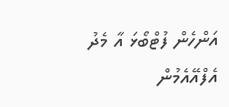އަންހެން ފުޓްބޯޅަ އާ މެދު އެފްއޭއެމުން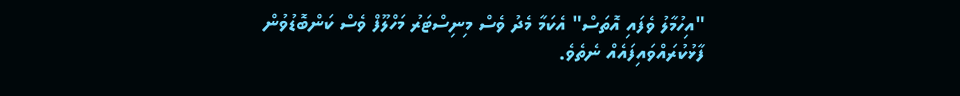"އިހުމާލު ވެފައި އޮތަސް" އެކަމާ މެދު ވެސް މިނިސްޓަރު މަހްލޫފް ވެސް ކަންބޮޑުވުން ފާޅުކުރައްވައިފައެއް ނެތެވެ.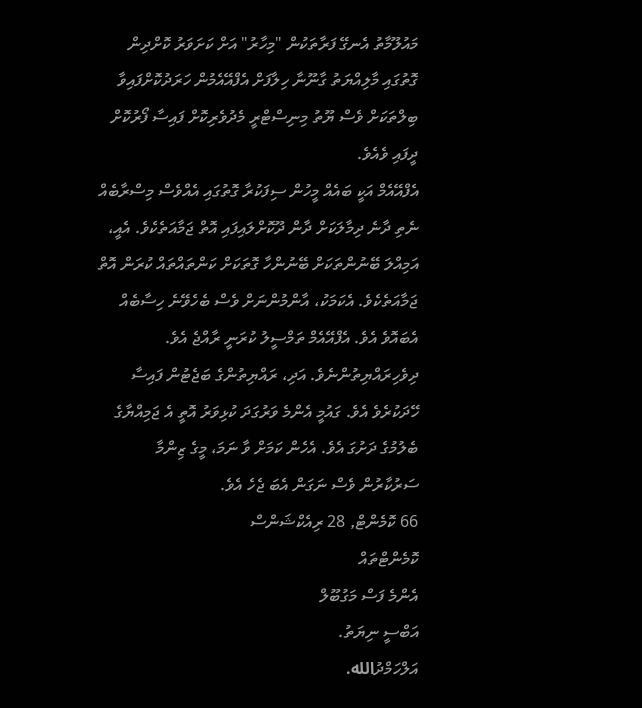މައުލޫމާތު އެނގޭ ފަރާތަކުން "މިހާރު" އަށް ކަށަވަރު ކޮށްދިން ގޮތުގައި މާލިއްޔަތު ގާނޫނާ ހިލާފަށް އެފްއޭއެމުން ހަރަދުކޮށްފައިވާ ބިލްތަކަށް ވެސް ޔޫތު މިނިސްޓްރީ މެދުވެރިކޮށް ފައިސާ ފޯރުކޮށް ދީފައި ވެއެވެ.
އެފްއޭއެމް އަކީ ބައެއް މީހުން ސިފަކުރާ ގޮތުގައި އެއްވެސް މިސްރާބެއް ނެތި ދާނެ ދިމާލަކަށް ދާން ދޫކޮށްލައިފައި އޮތް ޖަމާއަތެކެވެ. އެއީ، އަމިއްލަ ބޭނުންތަކަށް ބޭނުންހާ ގޮތަކަށް ކަންތައްތައް ކުރަން އޮތް ޖަމާއަތެކެވެ. އެކަމަކު، އާންމުންނަށް ވެސް ބެހެވޭނެ ހިސާބެއް އެބައޮވެ އެވެ. އެފްއޭއެމް ތަމްސީލު ކުރަނީ ރާއްޖެ އެވެ. ދިވެހިރައްޔިތުންނެވެ. އަދި، ރައްޔިތުންގެ ބަޖެޓުން ފައިސާ ހޭދަކުރެވެ އެވެ. ގައުމީ އެންމެ ވަރުގަދަ ކުޅިވަރު އޮތީ އެ ޖަމިއްޔާގެ ބެލުމުގެ ދަށުގަ އެވެ. އެހެން ކަމަށް ވާ ނަމަ، މީގެ ޒިންމާ ސަރުކާރުން ވެސް ނަގަން އެބަ ޖެހެ އެވެ.
66 ކޮމެންޓް, 28 ރިއެކްޝަންސް
ކޮމެންޓްތައް
އެންމެ ފަސް މަގުބޫލް
އަބްސީ ނިޔަތު.
އަލްހަމްދުالله.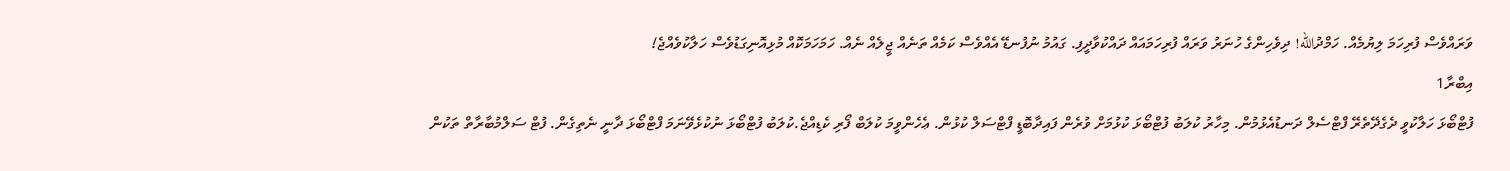ވަރައްވެސް ފުރިހަމަ ލިޔުމެއް. ހަމްދުالله! ދިވެހިންގެ ހުނަރު ވަރައް ފުރިހަމައައް ދައްކުވާދީފި. ގައުމު ނުފުނޑޭ އެއްވެސް ކަމެއް ތަނެއް ޖީލެއް ނެއް. ހަމަހަމަކޮއް މުޅިއޮނިގަޑުވެސް ހަލާކުވެއްޖެ!
އިބްރާ1
ފުޓްބޯޅަ ހަލާކުވީ ދެގެދޭތެރޭ ފްޓްސެލް ދަނޑުއެޅުމުން. މިހާރު ކުލަބު ފުޓްބޯޅަ ކުޅުމަށް ވުރެން ފައިދާބޮޑީ ފްޓްސަލް ކުޅުން. ޢެހެންވީމަ ކުލަބް ފޯރި ކެޑިއްޖެ.ކުލަބު ފުޓްބޯޅަ ނުކުޅެވޭނަމަ ފްޓްބޯޅަ ދާނީ ނެތިގެން. ފުޓް ސަލްމުބާރާތް ތަކުން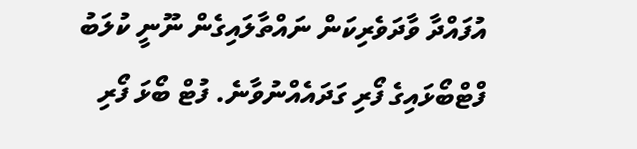އުފައްދާ ވާދަވެރިކަން ނައްތާލައިގެން ނޫނީ ކުލަބު ފްޓްބޯޅައިގެ ފޯރި ގަދައެއްނުވާނެ. ފުޓް ބޯޅަ ފޯރި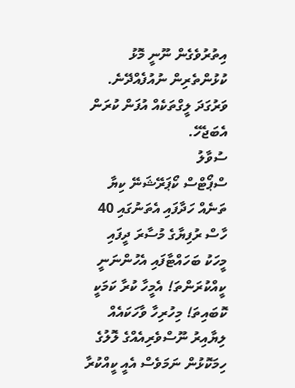އިތުރުވެގެން ނޫނީ މޮޅު ކުޅުންތެރިން ނުއުފެއްދޭނެ. ވަރުގަދަ ލީގްތަކެއް އުފަން ކުރަން އެބަޖެހޭ.
ސުވާލު
ސްޕޯޓްސް ކޯޕަރޭޝަނޭ ކިޔާ ތަނެއް ހަދާފައި އެތަނުގައި 40 ހާސް ރުފިޔާގެ މުސާރަ ދީފައި މީހަކު ބަހައްޓާފައި އެހުންނަނީ ކީއްކުރަންތަ! އެމީހާ ކުރާ ކަމަކީ ކޮބައިތަ! މިހުރިހާ ވާހަކައެއް ލިޔާއިރު ނޫސްވެރިއެއްގެ ލޮލުގެ ހިމަކޮޅުން ނަމަވެސް އެއީ ކީއްކުރާ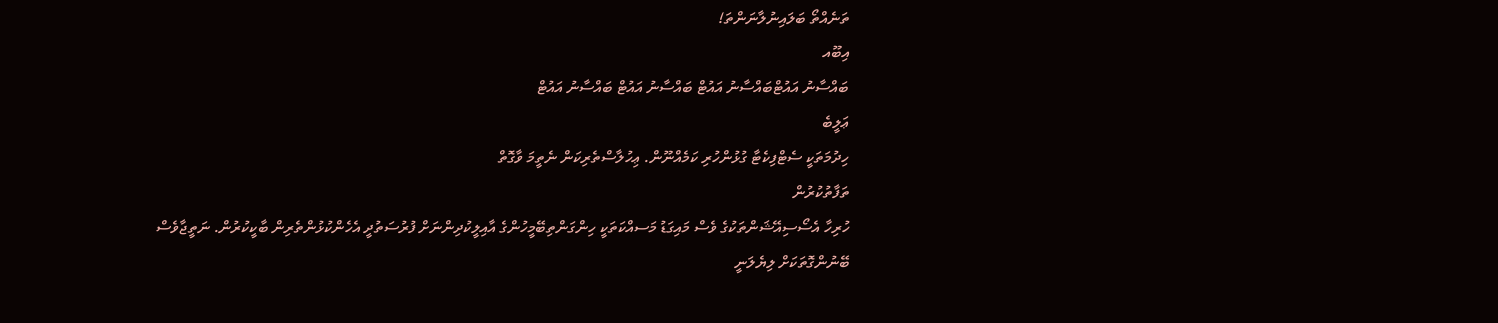ތަނެއްތޯ ބަލައިނުލާނަންތަ!
އިބޫއ
ބައްސާނު އައުޓްބައްސާނު އައުޓް ބައްސާނު އައުޓް ބައްސާނު އައުޓް
ޢަލީބެ
ހިދުމަތަކީ ސެޓްފިކެޓާ ގުޅުންހުރި ކަމެއްނޫން. ޢިހުލާސްތެރިކަން ނެތީމަ ވާގޮތް
ތަފާތުކުރުން
ހުރިހާ އެސޯސިއޭޝަންތަކުގެ ވެސް މައިގަޑު މަސއްކަތަކީ ހިންގަންތިބޭމީހުންގެ އާއިލީކުދިންނަށް ފުރުސަތުދީ އެހެންކުޅުންތެރިން ބާކީކުރުން. ނަތީޖާވެސް ބޭނުންގޮތަކަށް ލިޔެލަނީ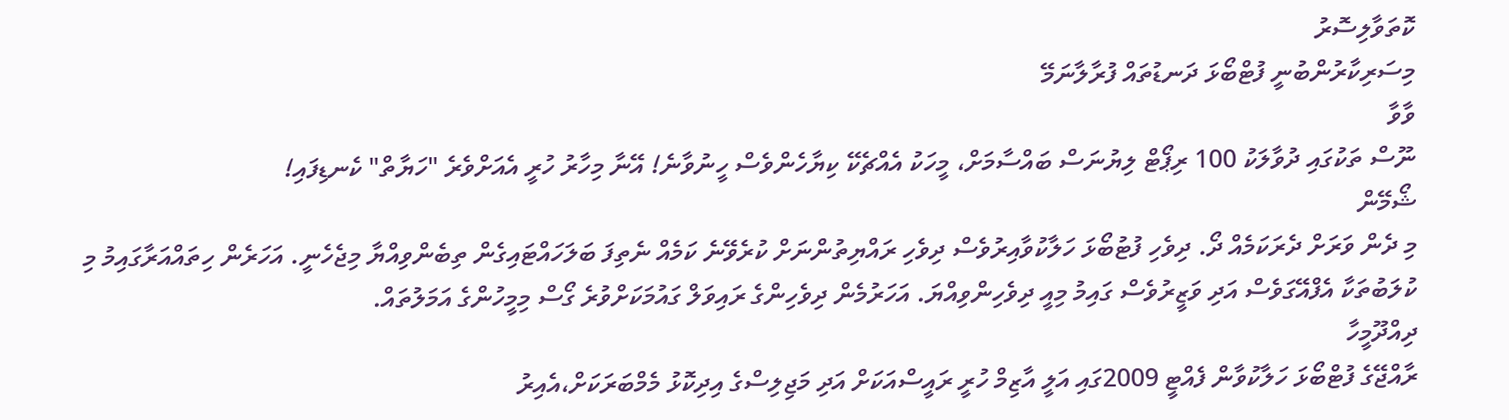ކޮތަވާލިސޮރު
މިސަރިކާރުންބުނީ ފުޓްބޯޅަ ދަނޑުތައް ފުރާލާނަމޭ
ވާވާ
ނޫސް ތަކުގައި ދުވާލަކު 100 ރިޕޯޓް ލިޔުނަސް ބައްސާމަށް، މީހަކު އެއްޗެކޭ ކިޔާހެންވެސް ހީނުވާނެ! އޭނާ މިހާރު ހުރީ އެއަށްވެރެ "ހަޔާތް" ކެނޑިފައި!
ޝޯމޭން
މި ދެން ވަރަށް ދެރަކަމެއް ދޯ. ދިވެހި ފުޓުބޯޅަ ހަލާކުވާއިރުވެސް ދިވެހި ރައްޔިތުންނަށް ކުރެވޭނެ ކަމެއް ނެތިފަ ބަލަހައްޓައިގެން ތިބެންވިއްޔާ މިޖެހެނީ. އަހަރެން ހިތައްއަރާގައިމު މި ކުލަބުތަކާ އެފްއޭގަވެސް އަދި ވަޒީރުވެސް ގައިމު މިއީ ދިވެހިންވިއްޔަ. އަހަރުމެން ދިވެހިންގެ ރައިވަލް ގައުމަކަށްވުރެ ގޯސް މިމީހުންގެ އަމަލުތައް.
ދިއްދޫމީހާ
ރާއްޖޭގެ ފުޓްބޯޅަ ހަލާކުވާން ފެއްޓީ 2009ގައި އަލީ އާޒިމް ހުރީ ރައީސްއަކަށް އަދި މަޖިލިސްގެ އިދިކޮޅު މެމްބަރަކަށް،އެއިރު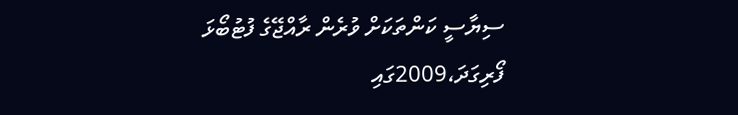ސިޔާސީ ކަންތަކަށް ވުރެން ރާއްޖޭގެ ފުޓުބޯޅަ ފޯރިގަދަ،2009ގައި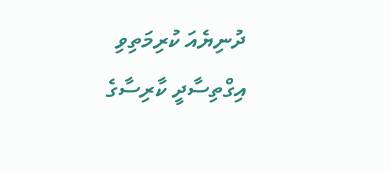ދުނިޔެއަ ކުރިމަތިވި އިގްތިސާދީ ކާރިސާގެ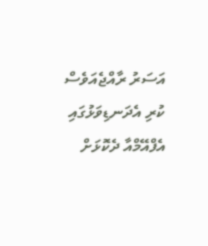އަސަރު ރާއްޖެއަވެސް ކުރި އެދަނޑިވަޅުގައި އެފްއޭމްއާ ދެކޮޅަށް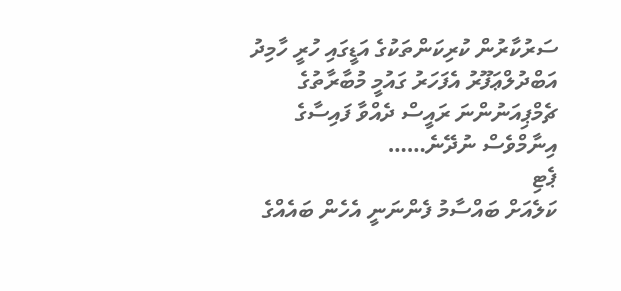ސަރުކާރުން ކުރިކަންތަކުގެ އަޑީގައި ހުރީ ހާމިދު އަބްދުލްޢަފޫރު އެފަހަރު ގައުމީ މުބާރާތުގެ ޗެމްޕިއަނުންނަ ރައީސް ދެއްވާ ފައިސާގެ އިނާމްވެސް ނުދޭނެ……
ޕެޓި
ކަލެއަށް ބައްސާމު ފެންނަނީ އެހެން ބައެއްގެ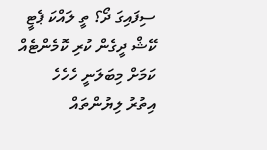ސިފައިގަ ދޯ؟ ތީ ލައްކަ ޕެޓީ ކޭޝް ދީގެން ކުރި ކޮމެންޓެއް ކަމަށް މިބަލަނީ ހެހެހެ
އިތުރު ލިޔުންތައް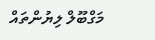މަގްބޫލް ލިޔުންތައް